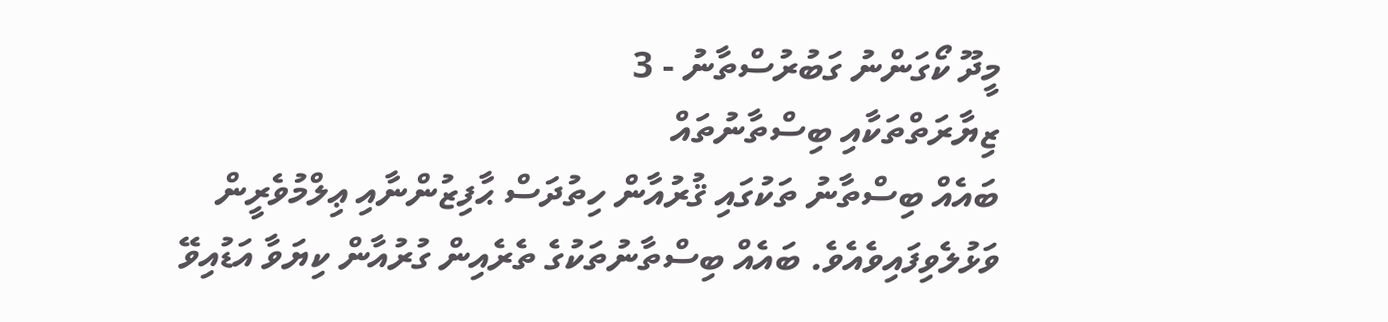މީދޫ ކޯގަންނު ގަބުރުސްތާނު - 3
ޒިޔާރަތްތަކާއި ބިސްތާނުތައް
ބައެއް ބިސްތާނު ތަކުގައި ޤުރުއާން ހިތުދަސް ޙާފިޒުންނާއި ޢިލްމުވެރީން ވަޅުލެވިފައިވެއެވެ. ބައެއް ބިސްތާނުތަކުގެ ތެރެއިން ގުރުއާން ކިޔަވާ އަޑުއިވޭ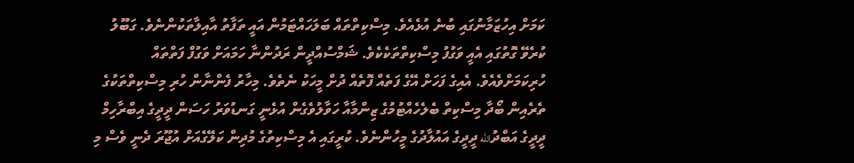ކަމަށް އިހުޒަމާނުގައި ބުނެ އުޅެއެވެ. މިސްކިތްތައް ބަލަހައްޓަމުން އައީ ތަފާތު އާއިލާތަކުންނެވެ. ގަބޫލު ކުރެވޭ ގޮތުގައި އެއީ ވަގުފު މިސްކިތްތަކެކެވެ. ޝަމްސުއްދީން ރަދުންނާ ހަމައަށް ވަގުފް ފަތްތައް ހުރިކަމަށްވެއެވެ. އެއިގެ ފަހަށް އޭގެ ފަތެއް ފޮތެއް ދުށް މީހަކު ނެތެވެ. މިހާރު ފެންނާން ހުރި މިސްކިތްތަކުގެ ތެރެއިން ބޯދާ މިސްކިތް ބެލެހެއްޓުމުގެ ޒިންމާއާ ހަވާލުވެގެން އުޅެނީ ގަނޑުވަރު ހަސަން ދީދީގެ އިބްރާހިމް ދީދީގެ އަބްދުالله ދީދީގެ އައުލާދުގެ މީހުންނެވެ. ކުރީގައި އެ މިސްކިތުގެ މުދިން ކަލޭގެއަށް އުޖޫރަ ދެނީ ވެސް މި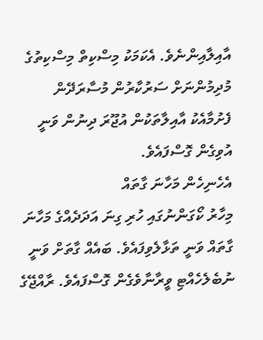އާއިލާއިންނެވެ. އެކަމަކު މިސްކިތް މިސްކިތުގެ މުދިމުންނަށް ސަރުކާރުން މުސާރަދޭން ފެށުމާއެކު އާއިލާތަކުން އުޖޫރަ ދިނުން ވަނީ އުވިގެން ގޮސްފައެވެ.
އެހެނިހެން މަހާނަ ގާތައް
މިހާރު ކޯގަންނުގައި ހުރި ގިނަ އަދަދެއްގެ މަހާނަ ގާތައް ވަނީ ތަޅާލެވިފައެވެ. ބައެއް ގާތަށް ވަނީ ނުބެލެހެއްޓި ވީރާނާވެގެން ގޮސްފައެވެ. ރާއްޖޭގެ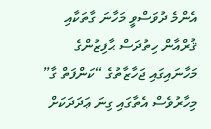އެންމެ ދުވަސްވީ މަހާނަ ގާތަކާއި ޤުރްއާން ހިތުދަސް ޙާފިޒުންގެ މަހާނައިގައި ޖަހާޒާތުގެ “ކަންފަތް ގާ” މިހާރުވެސް އެތާގައި ގިނަ ޢަދަދަކަށް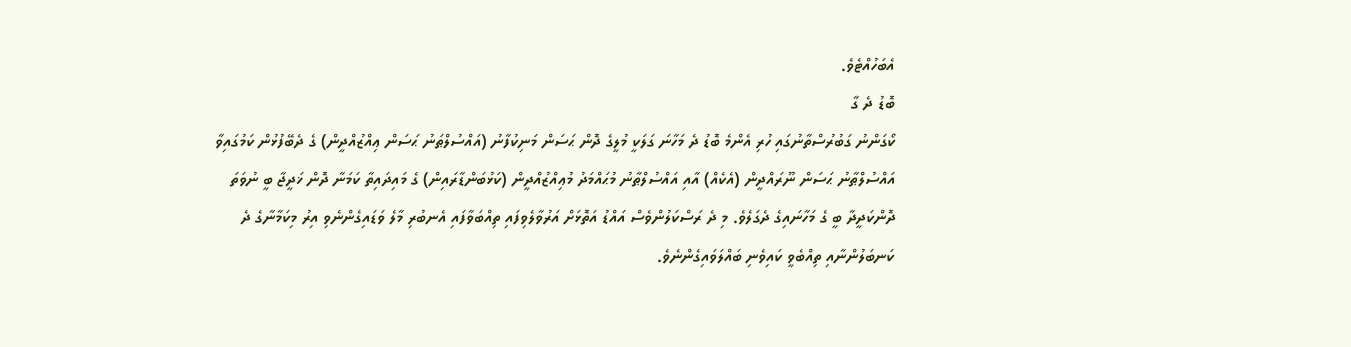އެބަހުއްޓެވެ.
ބޮޑު ދެ ގާ
ކޯގަންނު ގަބުރުސްތާނުގައި ހުރި އެންމެ ބޮޑު ދެ މަހާނަ ގަލަކީ މުލީގެ ދޮން ޙަސަން މަނިކުފާނު (އައްސުލްޠަނު ޙަސަން ޢިއްޒުއްދީން) ގެ ދެބޭފުޅުން ކަމުގައިވާ އައްސުލްޠާނު ޙަސަން ނޫރައްދީން (އެކެއް) އާއި އައްސުލްޠާނު މުޙައްމަދު މުޢިއްޒުއްދީން (ކަޅުބަންޑާރައިން) ގެ މައިދައިތާ ކަމަނާ ދޮން ޚަދީޖާ ބީ ނުވަތަ ދޮންކަދީދާ ބީ ގެ މަހާނައިގެ ދެގަލެވެ. މި ދެ ރަސްކަލުންވެސް އައްޑު އަތޮޅަށް އަރުވާލެވިފައި ތިއްބަވާފައި އެނބުރި މާލެ ވަޑައިގެންނެވި އިރު މިކަމާނާގެ ދެ ކަނބަލުންނާއި ތިއްބެވީ ކައިވެނި ބައްލަވައިގެންނެވެ.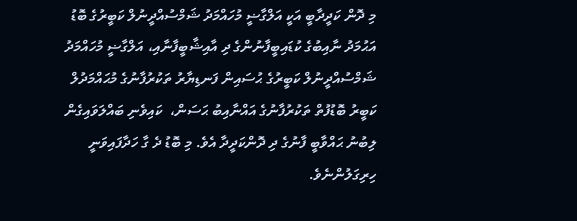މި ދޮން ކަދީދާބީ އަކީ އަލްގާޟީ މުހައްމަދު ޝަމްސުއްދީނުލް ކަބީރުގެ ބޮޑު އަޙުމަދު ނާއިބުގެ ކުޑައިބީފާނުންގެ ދި އާއިޝާބީފާނާއި، އަލްގާޟީ މުހައްމަދު ޝަމްސުއްދީނުލް ކަބީރުގެ ޙުސައިން ފަނޑިޔާރު ތަކުރުފާނުގެ މުޙައްމަދުލް ކަބީރު ބޮޑުފުތް ތަކުރުފާނުގެ އައްނާއިބު ޙަސަން،  ކައިވެނި ބައްލަވައިގެން ލިބުނު ޙައްވާބީ ފާނުގެ ދި ދޮންކަދީދާ އެވެ. މި ބޮޑު ދެ ގާ ހަދާފައިވަނީ ހިރިގަލުންނެވެ.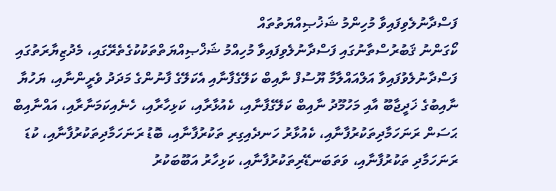ފަސްދާނުލެވިފައިވާ މުހިންމު ޝަޚުޞިއްޔަތުތައް
ކޯގަންނު ޤަބުރުސްތާނުގައި ފަސްދާނުލެވިފައިވާ މުހިއްމު ޝަޚްޞިއްޔަތްތަކުކުގެތެރޭގައި، މެދުޒިޔާރަތުގައި ފަސްދާނުލެވުފައިވާ އަލްއައްލާމާ ޔޫސުފް ނާއިބް ކަލޭގެފާނާއި އެކަލޭގެ ފާނުންގެ މަދަދު ވެރީންނާއި، ޔަހުޔާ ނާއިބުގެ ޚަދީޖާބޫ އާއި މަހުމޫދު ނާއިބް ކަލޭގެފާނާއި، ކެއުޅާރާއި، ކަޅިހާރާއި، ހެނެއިކަމަނާރާއި، އައްނާއިބް ޙަސަން ރަނަހަމާދިތަކުރުފާނާއި، ކެއުޅާރު ހަނދެއިގިރި ތަކުރުފާނާއި، ބޮޑު ރަނަހަމާދިތަކުރުފާނާއި، ކުޑަ ރަނަހަމާދި ތަކުރުފާނާއި، ވަތަބަނޑޭރިތަކުރުފާނާއި، ކަޅިހާރު އަބޫބަކުރު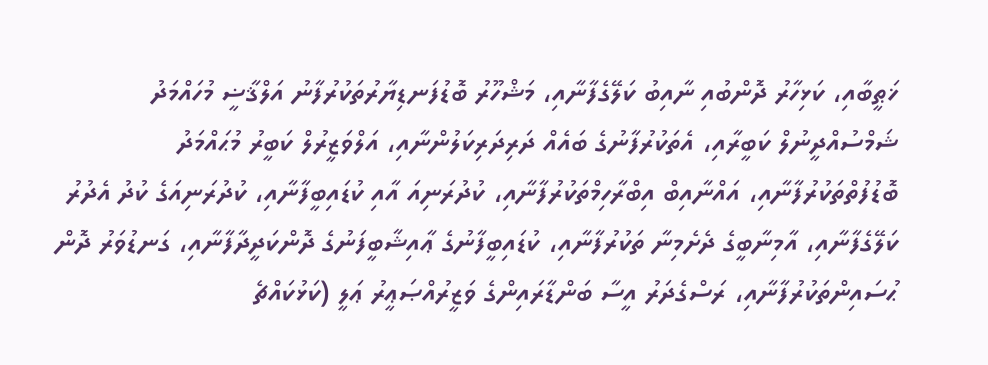ޚަޠީބާއި، ކަޅިހާރު ދޮންބުއި ނާއިބު ކަލޭގެފާނާއި، މަޝްހޫރު ބޮޑުފަނޑިޔާރުތަކުރުފާނު އަލްޤާޟީ މުހައްމަދު ޝަމްސުއްދީނުލް ކަބީރާއި، އެތަކުރުފާނުގެ ބައެއް ދަރިދަރިކަލުންނާއި، އަލްވަޒީރުލް ކަބީރު މުޙައްމަދު ބޮޑުފުތްތަކުރުފާނާއި، އައްނާއިބް އިބްރާހިމްތަކުރުފާނާއި، ކުދުރަނިއަ އާއި ކުޑައިބީފާނާއި، ކުދުރަނިއަގެ ކުދު އެދުރު ކަލޭގެފާނާއި، އާމިނާބީގެ ދެށެމިނާ ތަކުރުފާނާއި، ކުޑައިބީފާނުގެ ޢާއިޝާބީފަނުގެ ދޮންކަދީދާފާނާއި، ގަނޑުވަރު ދޮން ޙުސައިންތަކުރުފާނާއި، ރަސްގެދަރު އީސާ ބަންޑާރައިންގެ ވަޒީރުއްޞަޢީރު ޢަލީ (ކަޅުކައްޗެ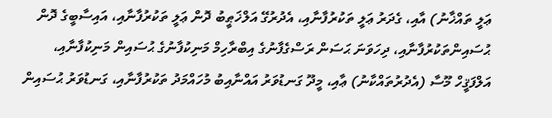ޢަލީ ތައްޚާނު) އާއި، ގެދަރު ޢަލީ ތަކުރުފާނާއި، އެދުރުގޭ އަލްޚަޠީބު ދޮން ޢަލީ ތަކުރުފާނާއި، އައިސާބީގެ ދޮން ޙުސައިންތަކުރުފާނާއި، ދިހަވަނަ ޙަސަން ރަސްގެފާނުގެ އިބްރާހިމް މަނިކުފާނުގެ ޙުސައިން މަނިކުފާނާއި، އަލްފަޤީހް މޫސާ (އެދުރުތައްކާނު) ޢާއި، މީދޫ ގަނޑުވަރު އައްނާއިބު މުހައްމަދު ތަކުރުފާނާއި، ގަނޑުވަރު ޙުސައިން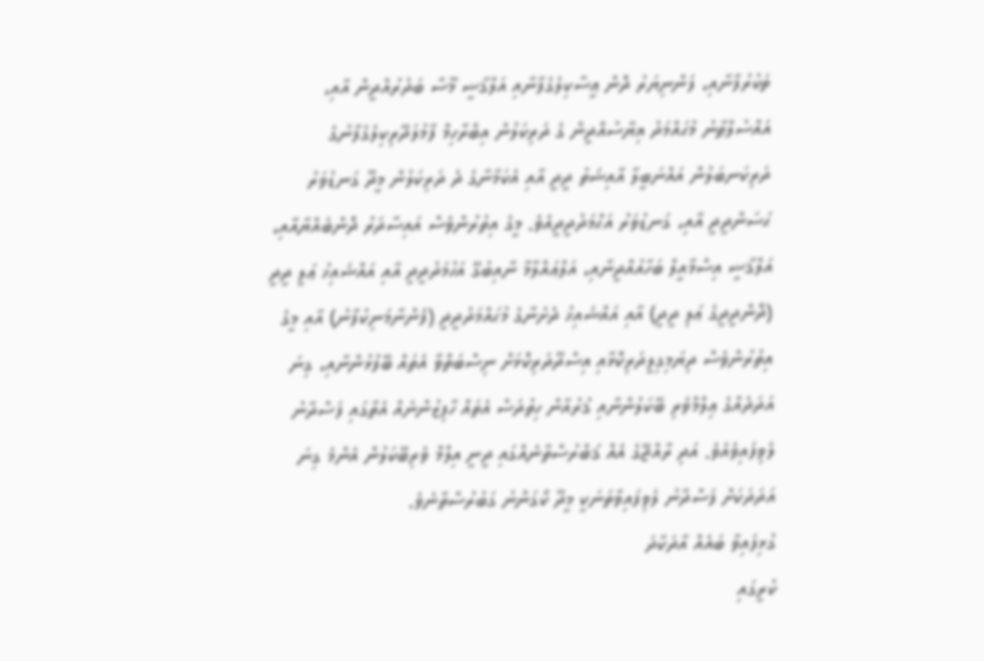ތަކުރުފާނާއި، ފަންނިޔަރު ދޮން ޢީސާކިލެގެފާނާއި އަލްޤާޟީ މޫސާ ބަދުރުއްދީން އާއި، އައްސުލްޠާނު މުޙައްމަދު ޣިޔާސުއްދީން ގެ ދަރިކަލުން އިބްރާހިމް ފާމުލަދޭރިކިލެގެފާނުގެ ދަރިކަނބަލުން އައްނަބީލާ އާއިޝަތު ދީދީ އާއި އެކަމާނާގެ ދެ ދަރިކަލުން މީދޫ ގަނޑުވަރު ޙަސަންދީދީ އާއި، ގަނޑުވަރު އަޙްމަދުދީދީއެވެ. މީގެ އިތުރުންވެސް އައިސާދަރު ދޮންބެއްޔާއާއި، އަލްޤާޟީ އިސްމާއީލް ބަހާއުއްދީނާއި، އަލްޢައްލާމާ ނާއިބުގޭ އަހުމަދުދީދީ އާއި އައްޝައިޚު ޢަލީ ދީދީ (ދޮންދީދީގެ ޢަލި ދީދީ) އާއި އައްޝައިޚު ދެށެނާގެ މުޙައްމަދުދީދީ (ފެންނާމަނިކުފާނު) އާއި މީގެ އިތުރުންވެސް ދިޔަމިގިލީދަރިކޮޅާއި އިސްދޫދަރިކޮޅަށް ނިސްބަތްވާ އެތައް ބޭފުޅުންނާއި، ގިނަ އަދަދެއްގެ ޢިލްމްވެރި ބޭކަލުންނާއި ޤުރުއާން ހިތުދަސް އެތައް ހާފިޒުންނެއް އެތާގައި ފަސްދާނު ލެވިފައިވެއެވެ. އަދި ރާއްޖޭގެ އެއް ޤަބްރުސްތާނެއްގައި ދީނީ އިލްމް ވެރިބޭކަލުން އެންމެ ގިނަ އަދަދަކަށް ފަސްދާނު ލެވިފައިވާތަނަކީ މީދޫ ކޯގަންނު ގަބުރުސްތާނެވެ.
ގުޅިފައިވާ ބައެއް އާދަކާދަ
ކުރީގައި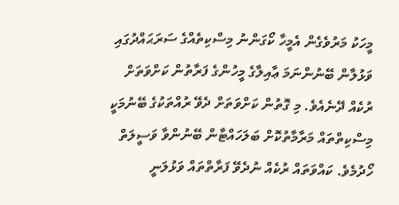މީހަކު މަރުވެގެން އެމީހާ ކޯގަންނު މިސްކިތެއްގެ ސަރަޙައްދުގައި ވަޅުލާން ބޭނުންނަމަ ޢާއިލާގެ މީހުންގެ ފަރާތުން ކަށްވަތަށް ރުކެއް ދޭނެއެވެ. މި ގޮތުން ކަށްވަތަށް ދެވޭ ރުއްތަކުގެ ބޭނުމަކީ މިސްކިތްތައް މަރާމާތުކޮށް ބަލަހައްޓާން ބޭނުންވާ ވަސީލަތް ހޯދުމެވެ. ކައްވަތައް ރުކެއް ނުދެވޭ ފަރާތްތައް ވަޅުލަނީ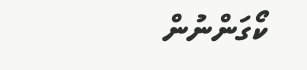ކޯގަންނުން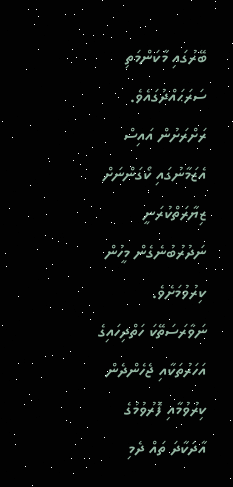ބޭރުގައި މާކަންމަތި ސަރަޙައްދުގައެވެ.
ރަށްރަށުން އައިސް އެޒަމާނުގައި ކޯގަންނަށް ޒިޔާރަތްކުރަނީ ނަދުރުބުނެގެން މީހުން ކިރުވުމަށެވެ. ނަވާރަސަތޭކަ ހަތްދިހައިގެ އަހަރުތަކާއި ޖެހެންދެން ކިރުވުމާއި ފޮރުވުމުގެ އާދަކާދަ ތައް ދެމި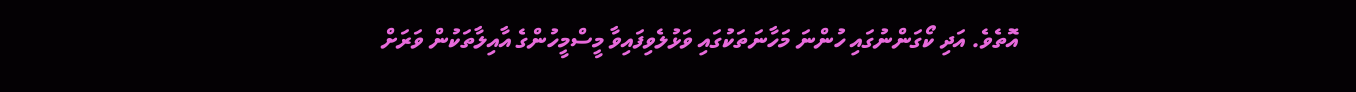އޮތެވެ. އަދި ކޯގަންނުގައި ހުންނަ މަހާނަތަކުގައި ވަޅުލެވިފައިވާ މީސްމީހުންގެ އާއިލާތަކުން ވަރަށް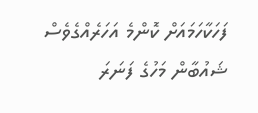ފަހަކާހަމައަށް ކޮންމެ އަހަރެއްގެވެސް ޝައުބާން މަހުގެ ފަނަރަ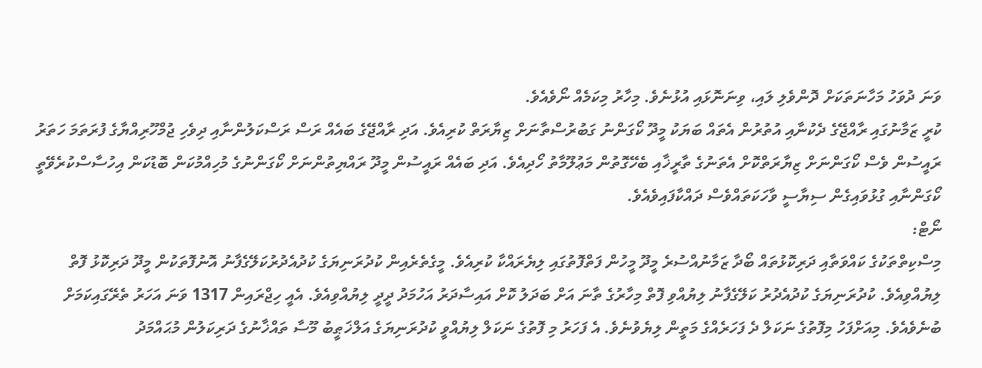ވަނަ ދުވަހު މަހާނަތަކަށް ދޮންވެލި ލައި، ވިނަނޮޅައި އުޅުނެވެ. މިހާރު މިކަމެއް ނޯވެއެވެ.
ކުރީ ޒަމާނުގައި ރާއްޖޭގެ ދެކުނާއި އުތުރުން އެތައް ބަޔަކު މީދޫ ކޯގަންނު ގަބުރުސްތާނަށް ޒިޔާރަތް ކުރިއެވެ. އަދި ރާއްޖޭގެ ބައެއް ރަސް ރަސްކަލުންނާއި ދިވެހި ޖުމްހޫރިއްޔާގެ ފުރަތަމަ ހަތަރު ރައީސުން ވެސް ކޯގަންނަށް ޒިޔާރަތްކޮށް އެތަނުގެ ތާރީޚާއި ބެހޭގޮތުން މަޢުލޫމާތު ހޯދިއެވެ. އަދި ބައެއް ރައީސުން މީދޫ ރައްޔިތުންނަށް ކޯގަންނުގެ މުހިއްމުކަން ބޮޑުކަން އިހުސާސްކުރެވޭތީ ކޯގަންނާއި ގުޅުވައިގެން ސިޔާސީ ވާހަކަތައްވެސް ދައްކާފައިވެއެވެ.
ނޯޓް:
މިސްކިތްތަކުގެ ކައްވަތާއި ދަރިކޮޅުތައް ބޯދާ ޒަމާނުއްސުރެ މީދޫ މީހުން ފަތްފޮތުގައި ލިޔެރައްކާ ކުރިއެވެ. މީގެތެރެއިން ކުދުރަނިޔަގެ ކުދުއެދުރުކަލޭގެފާނު އޮނުފޮތަކުން މީދޫ ދަރިކޮޅު ފޮތް ލިޔުއްވިއެވެ. ކުދުރަނިޔަގެ ކުދުއެދުރު ކަލޭގެފާނު ލިޔުއްވި ފޮތް މިހާރުގެ ތާނަ އަށް ބަދަލު ކޮށް އައިސާދަރު އަހުމަދު ދީދީ ލިޔުއްވިއެވެ. އެއީ ހިޖްރައިން 1317 ވަނަ އަހަރު ތެރޭގައިކަމަށް ބުނެވެއެވެ. މިއަށްފަހު މިފޮތުގެ ނަކަލް ދެ ފަހަރެއްގެ މަތީން ލިޔެވުނެވެ. އެ ފަހަރު މި ފޮތުގެ ނަކަލް ލިޔުއްވީ ކުދުރަނިޔަގެ އަލްޚަޠީބު މޫސާ ތައްޚާނުގެ ދަރިކަލުން މުޙައްމަދު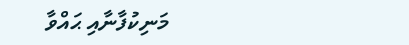މަނިކުފާނާއި ޙައްވާ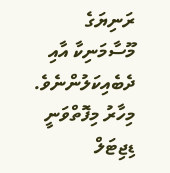ރަނިޔަގެ މޫސާމަނިކާ އާއި ދެބެއިކަލުންނެވެ. މިހާރު މިފޮތްވަނީ ޑިޖިޓަލް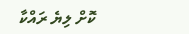ކޮށް ލިޔެ ރައްކާ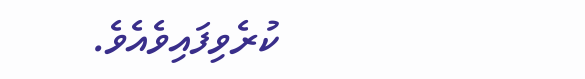ކުރެވިފައިވެއެވެ.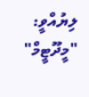ލިޔުއްވީ: "މީދޫޓީމް"